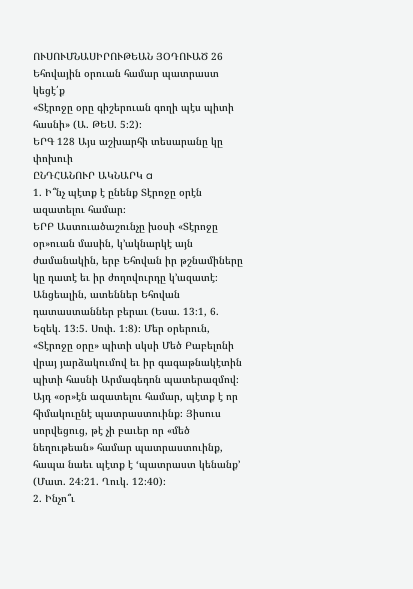ՈՒՍՈՒՄՆԱՍԻՐՈՒԹԵԱՆ ՅՕԴՈՒԱԾ 26
Եհովային օրուան համար պատրաստ կեցէ՛ք
«Տէրոջը օրը գիշերուան գողի պէս պիտի հասնի» (Ա. ԹԵՍ. 5։2)։
ԵՐԳ 128 Այս աշխարհի տեսարանը կը փոխուի
ԸՆԴՀԱՆՈՒՐ ԱԿՆԱՐԿ a
1. Ի՞նչ պէտք է ընենք Տէրոջը օրէն ազատելու համար։
ԵՐԲ Աստուածաշունչը խօսի «Տէրոջը օր»ուան մասին, կ’ակնարկէ այն ժամանակին, երբ Եհովան իր թշնամիները կը դատէ եւ իր ժողովուրդը կ’ազատէ։ Անցեալին, ատեններ Եհովան դատաստաններ բերաւ (Եսա. 13։1, 6. Եզեկ. 13։5. Սոփ. 1։8)։ Մեր օրերուն, «Տէրոջը օրը» պիտի սկսի Մեծ Բաբելոնի վրայ յարձակումով եւ իր գագաթնակէտին պիտի հասնի Արմագեդոն պատերազմով։ Այդ «օր»էն ազատելու համար, պէտք է որ հիմակուընէ պատրաստուինք։ Յիսուս սորվեցուց, թէ չի բաւեր որ «մեծ նեղութեան» համար պատրաստուինք, հապա նաեւ պէտք է ‘պատրաստ կենանք’ (Մատ. 24։21. Ղուկ. 12։40)։
2. Ինչո՞ւ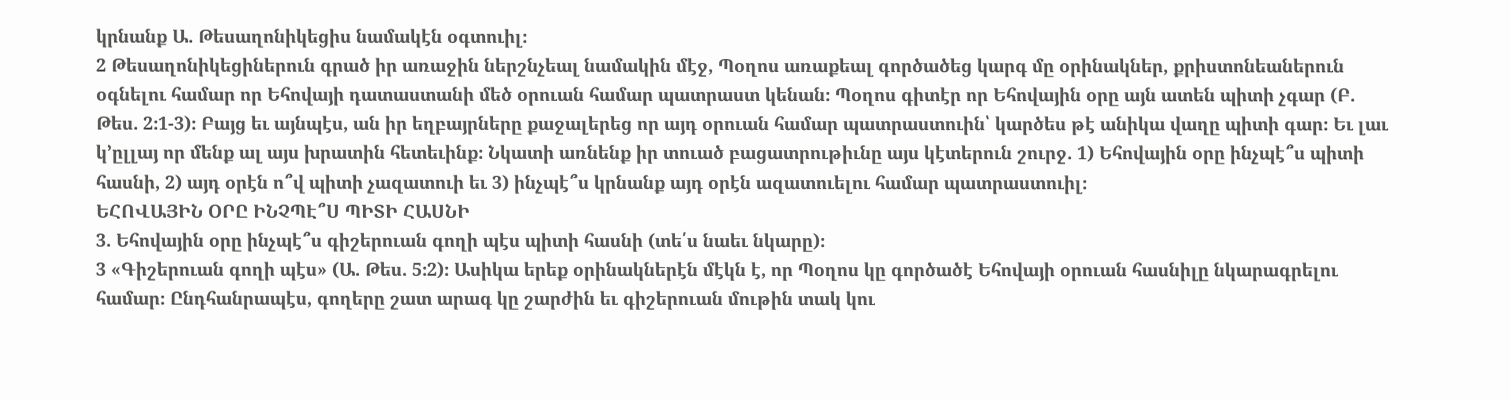կրնանք Ա. Թեսաղոնիկեցիս նամակէն օգտուիլ։
2 Թեսաղոնիկեցիներուն գրած իր առաջին ներշնչեալ նամակին մէջ, Պօղոս առաքեալ գործածեց կարգ մը օրինակներ, քրիստոնեաներուն օգնելու համար որ Եհովայի դատաստանի մեծ օրուան համար պատրաստ կենան։ Պօղոս գիտէր որ Եհովային օրը այն ատեն պիտի չգար (Բ. Թես. 2։1-3)։ Բայց եւ այնպէս, ան իր եղբայրները քաջալերեց որ այդ օրուան համար պատրաստուին՝ կարծես թէ անիկա վաղը պիտի գար։ Եւ լաւ կ’ըլլայ որ մենք ալ այս խրատին հետեւինք։ Նկատի առնենք իր տուած բացատրութիւնը այս կէտերուն շուրջ. 1) Եհովային օրը ինչպէ՞ս պիտի հասնի, 2) այդ օրէն ո՞վ պիտի չազատուի եւ 3) ինչպէ՞ս կրնանք այդ օրէն ազատուելու համար պատրաստուիլ։
ԵՀՈՎԱՅԻՆ ՕՐԸ ԻՆՉՊԷ՞Ս ՊԻՏԻ ՀԱՍՆԻ
3. Եհովային օրը ինչպէ՞ս գիշերուան գողի պէս պիտի հասնի (տե՛ս նաեւ նկարը)։
3 «Գիշերուան գողի պէս» (Ա. Թես. 5։2)։ Ասիկա երեք օրինակներէն մէկն է, որ Պօղոս կը գործածէ Եհովայի օրուան հասնիլը նկարագրելու համար։ Ընդհանրապէս, գողերը շատ արագ կը շարժին եւ գիշերուան մութին տակ կու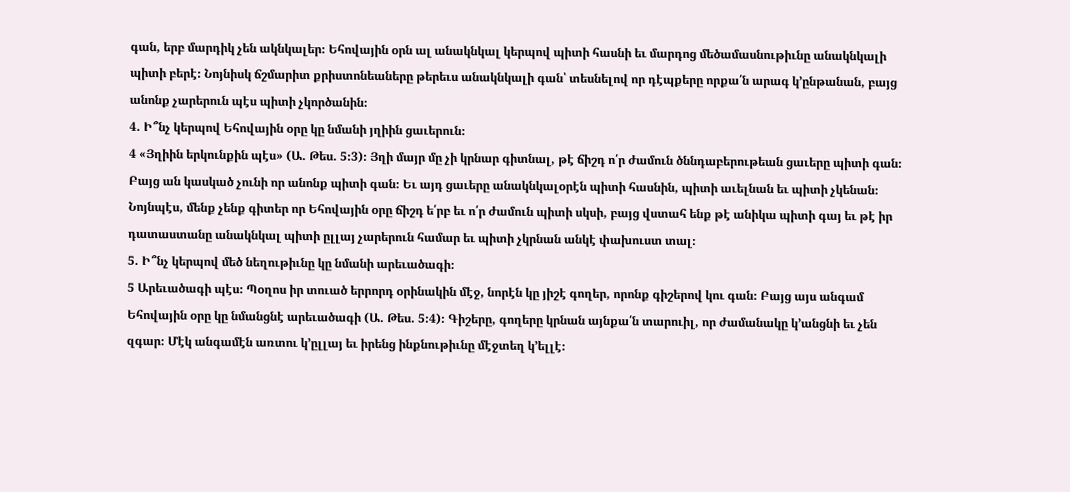գան, երբ մարդիկ չեն ակնկալեր։ Եհովային օրն ալ անակնկալ կերպով պիտի հասնի եւ մարդոց մեծամասնութիւնը անակնկալի պիտի բերէ։ Նոյնիսկ ճշմարիտ քրիստոնեաները թերեւս անակնկալի գան՝ տեսնելով որ դէպքերը որքա՛ն արագ կ’ընթանան, բայց անոնք չարերուն պէս պիտի չկործանին։
4. Ի՞նչ կերպով Եհովային օրը կը նմանի յղիին ցաւերուն։
4 «Յղիին երկունքին պէս» (Ա. Թես. 5։3)։ Յղի մայր մը չի կրնար գիտնալ, թէ ճիշդ ո՛ր ժամուն ծննդաբերութեան ցաւերը պիտի գան։ Բայց ան կասկած չունի որ անոնք պիտի գան։ Եւ այդ ցաւերը անակնկալօրէն պիտի հասնին, պիտի աւելնան եւ պիտի չկենան։ Նոյնպէս, մենք չենք գիտեր որ Եհովային օրը ճիշդ ե՛րբ եւ ո՛ր ժամուն պիտի սկսի, բայց վստահ ենք թէ անիկա պիտի գայ եւ թէ իր դատաստանը անակնկալ պիտի ըլլայ չարերուն համար եւ պիտի չկրնան անկէ փախուստ տալ։
5. Ի՞նչ կերպով մեծ նեղութիւնը կը նմանի արեւածագի։
5 Արեւածագի պէս։ Պօղոս իր տուած երրորդ օրինակին մէջ, նորէն կը յիշէ գողեր, որոնք գիշերով կու գան։ Բայց այս անգամ Եհովային օրը կը նմանցնէ արեւածագի (Ա. Թես. 5։4)։ Գիշերը, գողերը կրնան այնքա՛ն տարուիլ, որ ժամանակը կ’անցնի եւ չեն զգար։ Մէկ անգամէն առտու կ’ըլլայ եւ իրենց ինքնութիւնը մէջտեղ կ’ելլէ։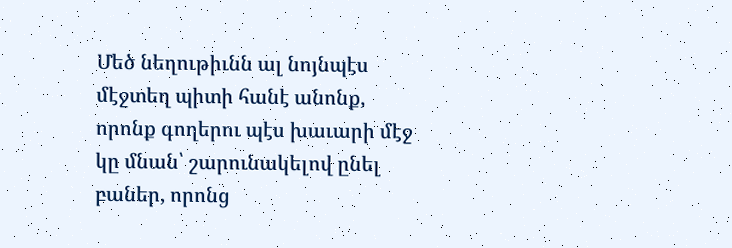Մեծ նեղութիւնն ալ նոյնպէս մէջտեղ պիտի հանէ անոնք, որոնք գողերու պէս խաւարի մէջ կը մնան՝ շարունակելով ընել բաներ, որոնց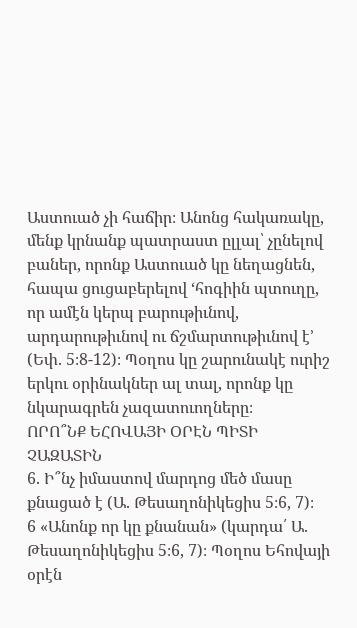Աստուած չի հաճիր։ Անոնց հակառակը, մենք կրնանք պատրաստ ըլլալ՝ չընելով բաներ, որոնք Աստուած կը նեղացնեն, հապա ցուցաբերելով ‘հոգիին պտուղը, որ ամէն կերպ բարութիւնով, արդարութիւնով ու ճշմարտութիւնով է’ (Եփ. 5։8-12)։ Պօղոս կը շարունակէ ուրիշ երկու օրինակներ ալ տալ, որոնք կը նկարագրեն չազատուողները։
ՈՐՈ՞ՆՔ ԵՀՈՎԱՅԻ ՕՐԷՆ ՊԻՏԻ ՉԱԶԱՏԻՆ
6. Ի՞նչ իմաստով մարդոց մեծ մասը քնացած է (Ա. Թեսաղոնիկեցիս 5։6, 7)։
6 «Անոնք որ կը քնանան» (կարդա՛ Ա. Թեսաղոնիկեցիս 5։6, 7)։ Պօղոս Եհովայի օրէն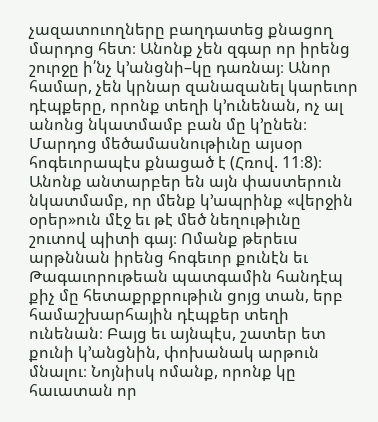չազատուողները բաղդատեց քնացող մարդոց հետ։ Անոնք չեն զգար որ իրենց շուրջը ի՛նչ կ’անցնի–կը դառնայ։ Անոր համար, չեն կրնար զանազանել կարեւոր դէպքերը, որոնք տեղի կ’ունենան, ոչ ալ անոնց նկատմամբ բան մը կ’ընեն։ Մարդոց մեծամասնութիւնը այսօր հոգեւորապէս քնացած է (Հռով. 11։8)։ Անոնք անտարբեր են այն փաստերուն նկատմամբ, որ մենք կ’ապրինք «վերջին օրեր»ուն մէջ եւ թէ մեծ նեղութիւնը շուտով պիտի գայ։ Ոմանք թերեւս արթննան իրենց հոգեւոր քունէն եւ Թագաւորութեան պատգամին հանդէպ քիչ մը հետաքրքրութիւն ցոյց տան, երբ համաշխարհային դէպքեր տեղի ունենան։ Բայց եւ այնպէս, շատեր ետ քունի կ’անցնին, փոխանակ արթուն մնալու։ Նոյնիսկ ոմանք, որոնք կը հաւատան որ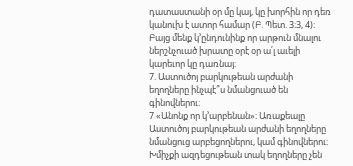դատաստանի օր մը կայ, կը խորհին որ դեռ կանուխ է ատոր համար (Բ. Պետ. 3։3, 4)։ Բայց մենք կ’ընդունինք որ արթուն մնալու ներշնչուած խրատը օրէ օր ա՛լ աւելի կարեւոր կը դառնայ։
7. Աստուծոյ բարկութեան արժանի եղողները ինչպէ՞ս նմանցուած են գինովներու։
7 «Անոնք որ կ’արբենան»։ Առաքեալը Աստուծոյ բարկութեան արժանի եղողները նմանցուց արբեցողներու, կամ գինովներու։ Խմիչքի ազդեցութեան տակ եղողները չեն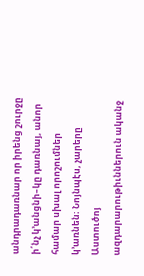անդրադառնար որ իրենց շուրջը ի՛նչ կ’անցնի–կը դառնայ, անոր համար սխալ որոշումներ կ’առնեն։ Նոյնպէս, չարերը Աստուծոյ ազդարարութիւններուն ականջ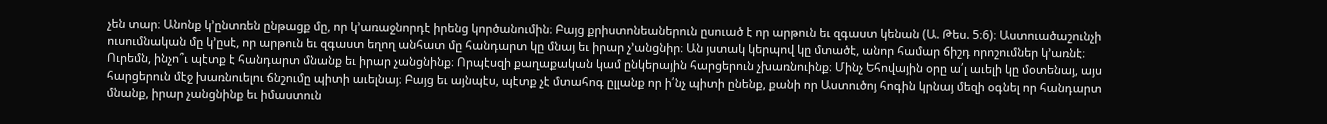չեն տար։ Անոնք կ’ընտռեն ընթացք մը, որ կ’առաջնորդէ իրենց կործանումին։ Բայց քրիստոնեաներուն ըսուած է որ արթուն եւ զգաստ կենան (Ա. Թես. 5։6)։ Աստուածաշունչի ուսումնական մը կ’ըսէ, որ արթուն եւ զգաստ եղող անհատ մը հանդարտ կը մնայ եւ իրար չ’անցնիր։ Ան յստակ կերպով կը մտածէ, անոր համար ճիշդ որոշումներ կ’առնէ։ Ուրեմն, ինչո՞ւ պէտք է հանդարտ մնանք եւ իրար չանցնինք։ Որպէսզի քաղաքական կամ ընկերային հարցերուն չխառնուինք։ Մինչ Եհովային օրը ա՛լ աւելի կը մօտենայ, այս հարցերուն մէջ խառնուելու ճնշումը պիտի աւելնայ։ Բայց եւ այնպէս, պէտք չէ մտահոգ ըլլանք որ ի՛նչ պիտի ընենք, քանի որ Աստուծոյ հոգին կրնայ մեզի օգնել որ հանդարտ մնանք, իրար չանցնինք եւ իմաստուն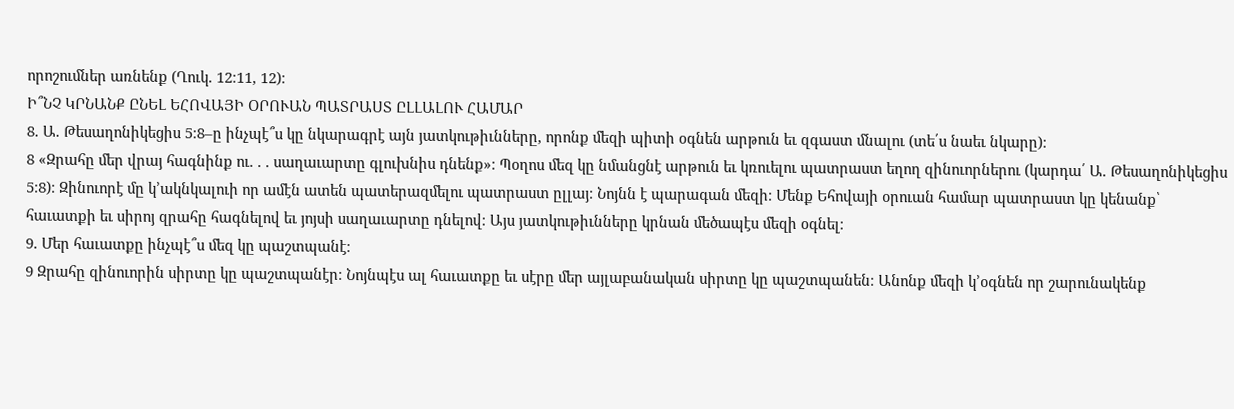որոշումներ առնենք (Ղուկ. 12։11, 12)։
Ի՞ՆՉ ԿՐՆԱՆՔ ԸՆԵԼ ԵՀՈՎԱՅԻ ՕՐՈՒԱՆ ՊԱՏՐԱՍՏ ԸԼԼԱԼՈՒ ՀԱՄԱՐ
8. Ա. Թեսաղոնիկեցիս 5։8–ը ինչպէ՞ս կը նկարագրէ այն յատկութիւնները, որոնք մեզի պիտի օգնեն արթուն եւ զգաստ մնալու (տե՛ս նաեւ նկարը)։
8 «Զրահը մեր վրայ հագնինք ու. . . սաղաւարտը գլուխնիս դնենք»։ Պօղոս մեզ կը նմանցնէ արթուն եւ կռուելու պատրաստ եղող զինուորներու (կարդա՛ Ա. Թեսաղոնիկեցիս 5։8)։ Զինուորէ մը կ’ակնկալուի որ ամէն ատեն պատերազմելու պատրաստ ըլլայ։ Նոյնն է պարագան մեզի։ Մենք Եհովայի օրուան համար պատրաստ կը կենանք՝ հաւատքի եւ սիրոյ զրահը հագնելով եւ յոյսի սաղաւարտը դնելով։ Այս յատկութիւնները կրնան մեծապէս մեզի օգնել։
9. Մեր հաւատքը ինչպէ՞ս մեզ կը պաշտպանէ։
9 Զրահը զինուորին սիրտը կը պաշտպանէր։ Նոյնպէս ալ հաւատքը եւ սէրը մեր այլաբանական սիրտը կը պաշտպանեն։ Անոնք մեզի կ’օգնեն որ շարունակենք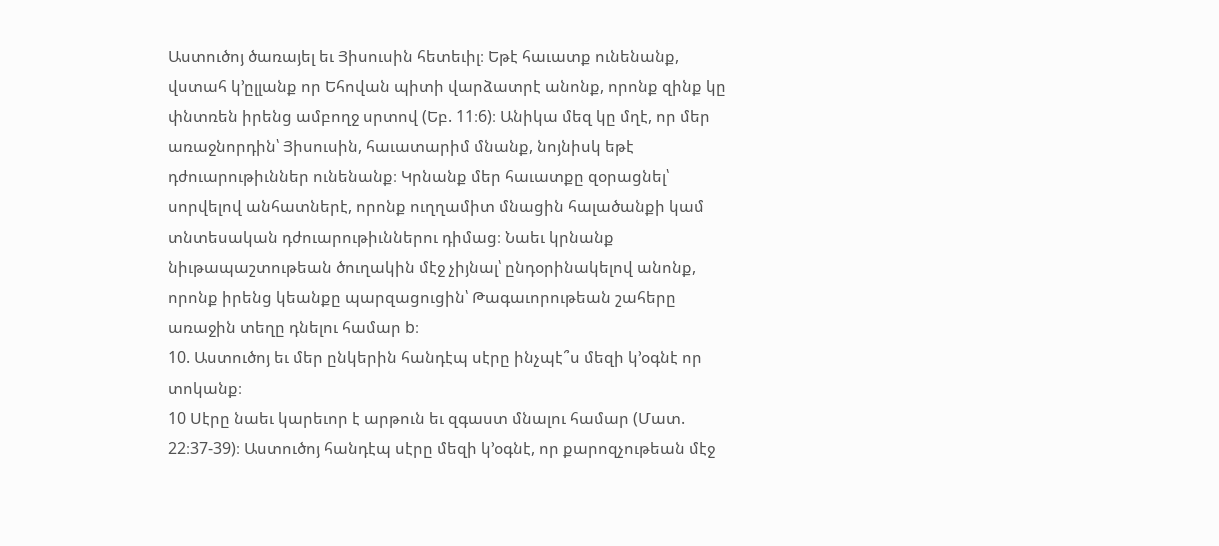Աստուծոյ ծառայել եւ Յիսուսին հետեւիլ։ Եթէ հաւատք ունենանք, վստահ կ’ըլլանք որ Եհովան պիտի վարձատրէ անոնք, որոնք զինք կը փնտռեն իրենց ամբողջ սրտով (Եբ. 11։6)։ Անիկա մեզ կը մղէ, որ մեր առաջնորդին՝ Յիսուսին, հաւատարիմ մնանք, նոյնիսկ եթէ դժուարութիւններ ունենանք։ Կրնանք մեր հաւատքը զօրացնել՝ սորվելով անհատներէ, որոնք ուղղամիտ մնացին հալածանքի կամ տնտեսական դժուարութիւններու դիմաց։ Նաեւ կրնանք նիւթապաշտութեան ծուղակին մէջ չիյնալ՝ ընդօրինակելով անոնք, որոնք իրենց կեանքը պարզացուցին՝ Թագաւորութեան շահերը առաջին տեղը դնելու համար b։
10. Աստուծոյ եւ մեր ընկերին հանդէպ սէրը ինչպէ՞ս մեզի կ’օգնէ որ տոկանք։
10 Սէրը նաեւ կարեւոր է արթուն եւ զգաստ մնալու համար (Մատ. 22։37-39)։ Աստուծոյ հանդէպ սէրը մեզի կ’օգնէ, որ քարոզչութեան մէջ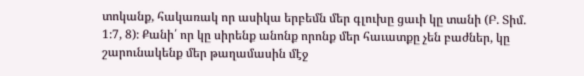տոկանք, հակառակ որ ասիկա երբեմն մեր գլուխը ցաւի կը տանի (Բ. Տիմ. 1։7, 8)։ Քանի՛ որ կը սիրենք անոնք որոնք մեր հաւատքը չեն բաժներ, կը շարունակենք մեր թաղամասին մէջ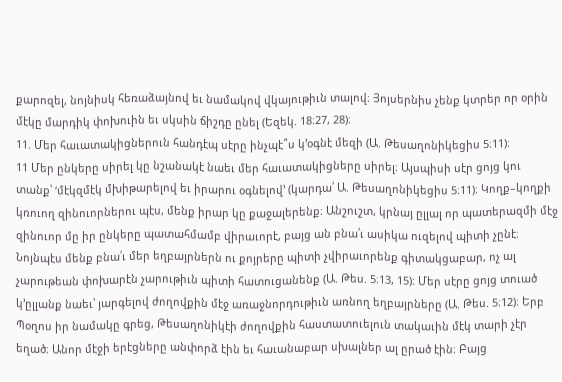քարոզել, նոյնիսկ հեռաձայնով եւ նամակով վկայութիւն տալով։ Յոյսերնիս չենք կտրեր որ օրին մէկը մարդիկ փոխուին եւ սկսին ճիշդը ընել (Եզեկ. 18։27, 28)։
11. Մեր հաւատակիցներուն հանդէպ սէրը ինչպէ՞ս կ’օգնէ մեզի (Ա. Թեսաղոնիկեցիս 5։11)։
11 Մեր ընկերը սիրել կը նշանակէ նաեւ մեր հաւատակիցները սիրել։ Այսպիսի սէր ցոյց կու տանք՝ ‘մէկզմէկ մխիթարելով եւ իրարու օգնելով’ (կարդա՛ Ա. Թեսաղոնիկեցիս 5։11)։ Կողք–կողքի կռուող զինուորներու պէս, մենք իրար կը քաջալերենք։ Անշուշտ, կրնայ ըլլալ որ պատերազմի մէջ զինուոր մը իր ընկերը պատահմամբ վիրաւորէ, բայց ան բնա՛ւ ասիկա ուզելով պիտի չընէ։ Նոյնպէս մենք բնա՛ւ մեր եղբայրներն ու քոյրերը պիտի չվիրաւորենք գիտակցաբար, ոչ ալ չարութեան փոխարէն չարութիւն պիտի հատուցանենք (Ա. Թես. 5։13, 15)։ Մեր սէրը ցոյց տուած կ’ըլլանք նաեւ՝ յարգելով ժողովքին մէջ առաջնորդութիւն առնող եղբայրները (Ա. Թես. 5։12)։ Երբ Պօղոս իր նամակը գրեց, Թեսաղոնիկէի ժողովքին հաստատուելուն տակաւին մէկ տարի չէր եղած։ Անոր մէջի երէցները անփորձ էին եւ հաւանաբար սխալներ ալ ըրած էին։ Բայց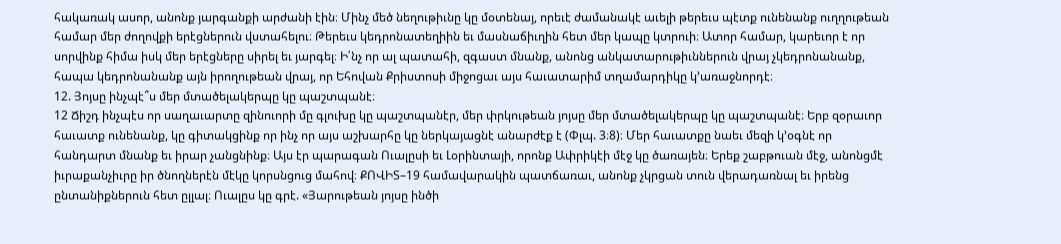հակառակ ասոր, անոնք յարգանքի արժանի էին։ Մինչ մեծ նեղութիւնը կը մօտենայ, որեւէ ժամանակէ աւելի թերեւս պէտք ունենանք ուղղութեան համար մեր ժողովքի երէցներուն վստահելու։ Թերեւս կեդրոնատեղիին եւ մասնաճիւղին հետ մեր կապը կտրուի։ Ատոր համար, կարեւոր է որ սորվինք հիմա իսկ մեր երէցները սիրել եւ յարգել։ Ի՛նչ որ ալ պատահի, զգաստ մնանք, անոնց անկատարութիւններուն վրայ չկեդրոնանանք, հապա կեդրոնանանք այն իրողութեան վրայ, որ Եհովան Քրիստոսի միջոցաւ այս հաւատարիմ տղամարդիկը կ’առաջնորդէ։
12. Յոյսը ինչպէ՞ս մեր մտածելակերպը կը պաշտպանէ։
12 Ճիշդ ինչպէս որ սաղաւարտը զինուորի մը գլուխը կը պաշտպանէր, մեր փրկութեան յոյսը մեր մտածելակերպը կը պաշտպանէ։ Երբ զօրաւոր հաւատք ունենանք, կը գիտակցինք որ ինչ որ այս աշխարհը կը ներկայացնէ անարժէք է (Փլպ. 3։8)։ Մեր հաւատքը նաեւ մեզի կ’օգնէ որ հանդարտ մնանք եւ իրար չանցնինք։ Այս էր պարագան Ուալըսի եւ Լօրինտայի, որոնք Ափրիկէի մէջ կը ծառայեն։ Երեք շաբթուան մէջ, անոնցմէ իւրաքանչիւրը իր ծնողներէն մէկը կորսնցուց մահով։ ՔՈՎԻՏ–19 համավարակին պատճառաւ, անոնք չկրցան տուն վերադառնալ եւ իրենց ընտանիքներուն հետ ըլլալ։ Ուալըս կը գրէ. «Յարութեան յոյսը ինծի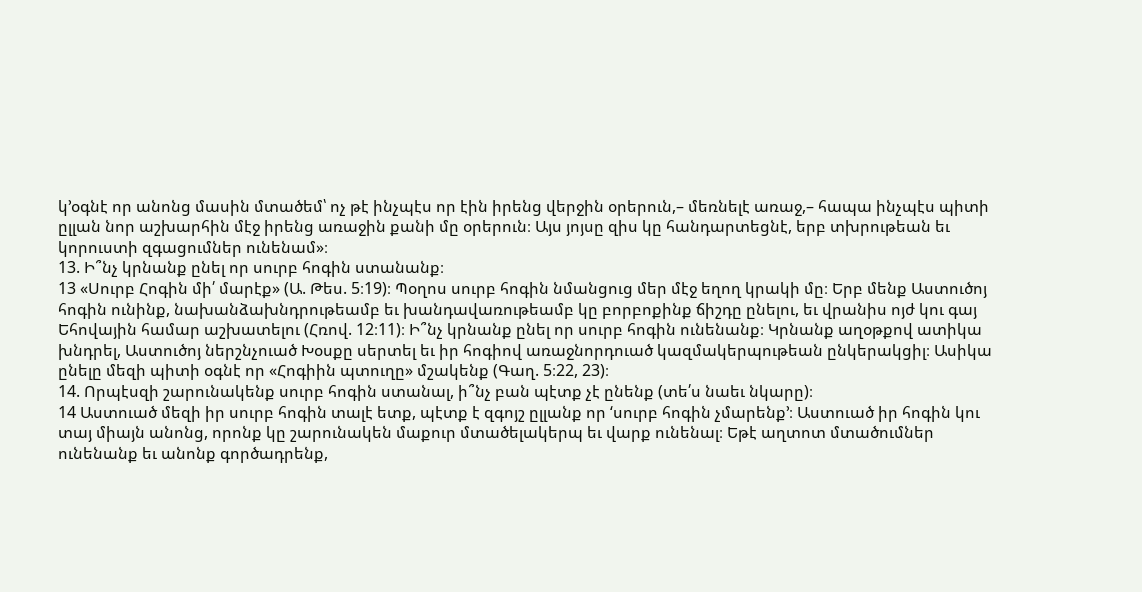կ’օգնէ որ անոնց մասին մտածեմ՝ ոչ թէ ինչպէս որ էին իրենց վերջին օրերուն,– մեռնելէ առաջ,– հապա ինչպէս պիտի ըլլան նոր աշխարհին մէջ իրենց առաջին քանի մը օրերուն։ Այս յոյսը զիս կը հանդարտեցնէ, երբ տխրութեան եւ կորուստի զգացումներ ունենամ»։
13. Ի՞նչ կրնանք ընել որ սուրբ հոգին ստանանք։
13 «Սուրբ Հոգին մի՛ մարէք» (Ա. Թես. 5։19)։ Պօղոս սուրբ հոգին նմանցուց մեր մէջ եղող կրակի մը։ Երբ մենք Աստուծոյ հոգին ունինք, նախանձախնդրութեամբ եւ խանդավառութեամբ կը բորբոքինք ճիշդը ընելու, եւ վրանիս ոյժ կու գայ Եհովային համար աշխատելու (Հռով. 12։11)։ Ի՞նչ կրնանք ընել որ սուրբ հոգին ունենանք։ Կրնանք աղօթքով ատիկա խնդրել, Աստուծոյ ներշնչուած Խօսքը սերտել եւ իր հոգիով առաջնորդուած կազմակերպութեան ընկերակցիլ։ Ասիկա ընելը մեզի պիտի օգնէ որ «Հոգիին պտուղը» մշակենք (Գաղ. 5։22, 23)։
14. Որպէսզի շարունակենք սուրբ հոգին ստանալ, ի՞նչ բան պէտք չէ ընենք (տե՛ս նաեւ նկարը)։
14 Աստուած մեզի իր սուրբ հոգին տալէ ետք, պէտք է զգոյշ ըլլանք որ ‘սուրբ հոգին չմարենք’։ Աստուած իր հոգին կու տայ միայն անոնց, որոնք կը շարունակեն մաքուր մտածելակերպ եւ վարք ունենալ։ Եթէ աղտոտ մտածումներ ունենանք եւ անոնք գործադրենք,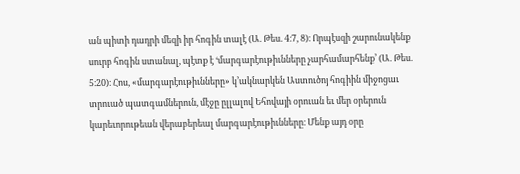ան պիտի դադրի մեզի իր հոգին տալէ (Ա. Թես. 4։7, 8)։ Որպէսզի շարունակենք սուրբ հոգին ստանալ, պէտք է ‘մարգարէութիւնները չարհամարհենք’ (Ա. Թես. 5։20)։ Հոս, «մարգարէութիւնները» կ’ակնարկեն Աստուծոյ հոգիին միջոցաւ տրուած պատգամներուն, մէջը ըլլալով Եհովայի օրուան եւ մեր օրերուն կարեւորութեան վերաբերեալ մարգարէութիւնները։ Մենք այդ օրը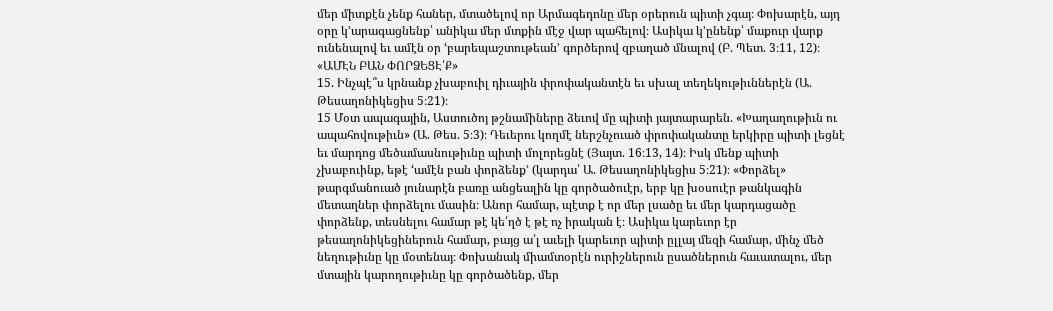մեր միտքէն չենք հաներ, մտածելով որ Արմագեդոնը մեր օրերուն պիտի չգայ։ Փոխարէն, այդ օրը կ’արագացնենք՝ անիկա մեր մտքին մէջ վար պահելով։ Ասիկա կ’ընենք՝ մաքուր վարք ունենալով եւ ամէն օր ‘բարեպաշտութեան’ գործերով զբաղած մնալով (Բ. Պետ. 3։11, 12)։
«ԱՄԷՆ ԲԱՆ ՓՈՐՁԵՑԷ՛Ք»
15. Ինչպէ՞ս կրնանք չխաբուիլ դիւային փրոփականտէն եւ սխալ տեղեկութիւններէն (Ա. Թեսաղոնիկեցիս 5։21)։
15 Մօտ ապագային, Աստուծոյ թշնամիները ձեւով մը պիտի յայտարարեն. «Խաղաղութիւն ու ապահովութիւն» (Ա. Թես. 5։3)։ Դեւերու կողմէ ներշնչուած փրոփականտը երկիրը պիտի լեցնէ եւ մարդոց մեծամասնութիւնը պիտի մոլորեցնէ (Յայտ. 16։13, 14)։ Իսկ մենք պիտի չխաբուինք, եթէ ‘ամէն բան փորձենք’ (կարդա՛ Ա. Թեսաղոնիկեցիս 5։21)։ «Փորձել» թարգմանուած յունարէն բառը անցեալին կը գործածուէր, երբ կը խօսուէր թանկագին մետաղներ փորձելու մասին։ Անոր համար, պէտք է որ մեր լսածը եւ մեր կարդացածը փորձենք, տեսնելու համար թէ կե՛ղծ է թէ ոչ իրական է։ Ասիկա կարեւոր էր թեսաղոնիկեցիներուն համար, բայց ա՛լ աւելի կարեւոր պիտի ըլլայ մեզի համար, մինչ մեծ նեղութիւնը կը մօտենայ։ Փոխանակ միամտօրէն ուրիշներուն ըսածներուն հաւատալու, մեր մտային կարողութիւնը կը գործածենք, մեր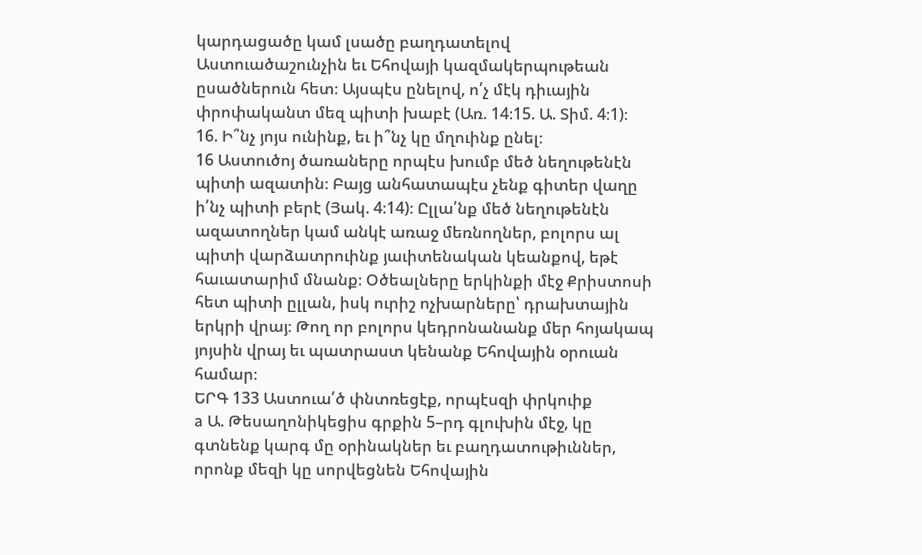կարդացածը կամ լսածը բաղդատելով Աստուածաշունչին եւ Եհովայի կազմակերպութեան ըսածներուն հետ։ Այսպէս ընելով, ո՛չ մէկ դիւային փրոփականտ մեզ պիտի խաբէ (Առ. 14։15. Ա. Տիմ. 4։1)։
16. Ի՞նչ յոյս ունինք, եւ ի՞նչ կը մղուինք ընել։
16 Աստուծոյ ծառաները որպէս խումբ մեծ նեղութենէն պիտի ազատին։ Բայց անհատապէս չենք գիտեր վաղը ի՛նչ պիտի բերէ (Յակ. 4։14)։ Ըլլա՛նք մեծ նեղութենէն ազատողներ կամ անկէ առաջ մեռնողներ, բոլորս ալ պիտի վարձատրուինք յաւիտենական կեանքով, եթէ հաւատարիմ մնանք։ Օծեալները երկինքի մէջ Քրիստոսի հետ պիտի ըլլան, իսկ ուրիշ ոչխարները՝ դրախտային երկրի վրայ։ Թող որ բոլորս կեդրոնանանք մեր հոյակապ յոյսին վրայ եւ պատրաստ կենանք Եհովային օրուան համար։
ԵՐԳ 133 Աստուա՛ծ փնտռեցէք, որպէսզի փրկուիք
a Ա. Թեսաղոնիկեցիս գրքին 5–րդ գլուխին մէջ, կը գտնենք կարգ մը օրինակներ եւ բաղդատութիւններ, որոնք մեզի կը սորվեցնեն Եհովային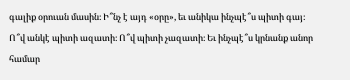գալիք օրուան մասին։ Ի՞նչ է այդ «օրը», եւ անիկա ինչպէ՞ս պիտի գայ։ Ո՞վ անկէ պիտի ազատի։ Ո՞վ պիտի չազատի։ Եւ ինչպէ՞ս կրնանք անոր համար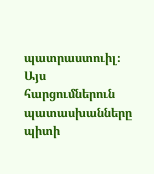պատրաստուիլ։ Այս հարցումներուն պատասխանները պիտի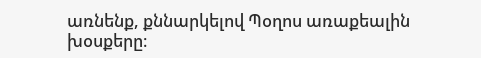առնենք, քննարկելով Պօղոս առաքեալին խօսքերը։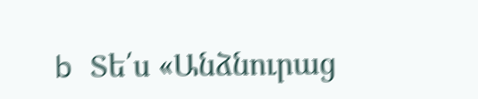b Տե՛ս «Անձնուրաց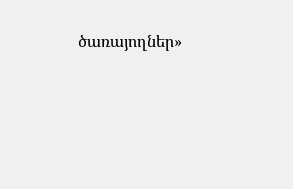ծառայողներ»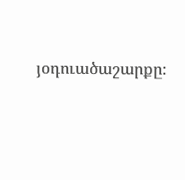յօդուածաշարքը։